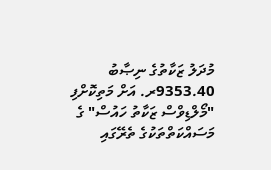މުދަލު ޒަކާތުގެ ނިޞާބު 9353.40ރ. އަށް މަތިކޮށްފި
"މޯލްޑިވްސް ޒަކާތު ހައުސް" ގެ މަސައްކަތްތަކުގެ ތެރޭގައި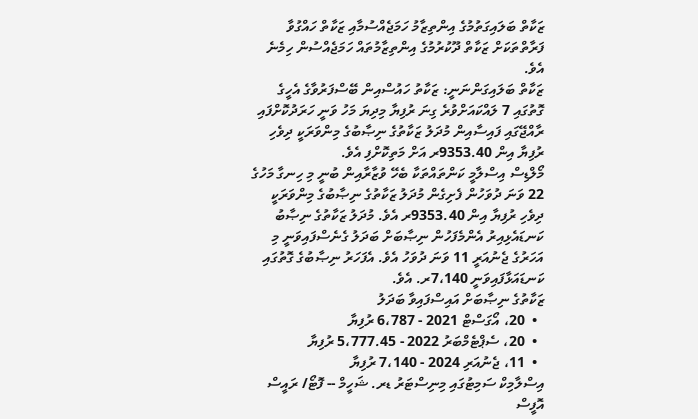ޒަކާތް ބަލައިގަތުމުގެ އިންތިޒާމު ހަމަޖެއްސުމާއި ޒަކާތް ހައްގުވާ ފަރާތްތަކަށް ޒަކާތް ދޫކުރުމުގެ އިންތިޒާމުތައް ހަމަޖެއްސުން ހިމެނެ އެވެ.
ޒަކާތް ބަލައިގަންނަނީ: ޒަކާތު ހައުސްއިން ބޭސްފަރުވާގެ އެހީގެ ގޮތުގައި 7 ލައްކައަށްވުރެ ގިނަ ރުފިޔާ މިދިޔަ މަހު ވަނީ ހަރަދުކޮށްފައި
ރާއްޖޭގައި ފައިސާއިން މުދަލު ޒަކާތުގެ ނިޞާބުގެ މިންވަރަކީ ދިވެހި ރުފިޔާ އިން 9353.40ރ އަށް މަތިކޮށްފި އެވެ.
މޯލްޑިސް އިސްލާމީ ކަންތައްތަކާ ބެހޭ ވުޒާރާއިން ބުނީ މި ހިނގާ މަހުގެ 22 ވަނަ ދުވަހުން ފެށިގެން މުދަލު ޒަކާތުގެ ނިޞާބުގެ މިންވަރަކީ ދިވެހި ރުފިޔާ އިން 9353.40ރ އެވެ. މުދަލު ޒަކާތުގެ ނިޞާބު ކަނޑައެޅިއިރު އެންމެފަހުން ނިޞާބަށް ބަދަލު ގެނެސްފައިވަނީ މި އަހަރުގެ ޖެނުއަރީ 11 ވަނަ ދުވަހު އެވެ. އެފަހަރު ނިޞާބުގެ ގޮތުގައި ކަނޑައަޅާފައިވަނީ 7،140ރ. އެވެ.
ޒަކާތުގެ ނިޞާބަށް އައިސްފައިވާ ބަދަލު
  •  20، އޯގަސްޓް 2021 - 6،787 ރުފިޔާ
  •  20، ސެޕްޓެމްބަރު 2022 - 5،777.45 ރުފިޔާ
  •  11، ޖެނުއަރި 2024 - 7،140 ރުފިޔާ
އިސްލާމިކް ސަމިޓުގައި މިނިސްޓަރު ޑރ. ޝަހީމް -- ފޮޓޯ/ ރައީސް އޮފީސް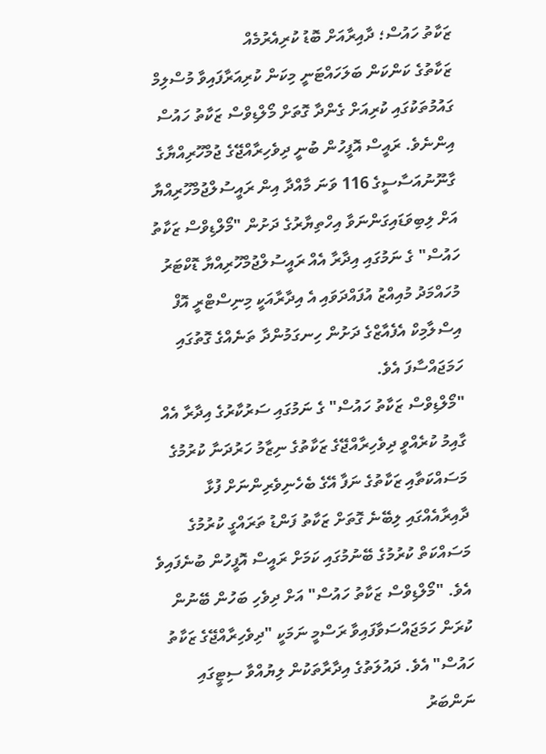ޒަކާތު ހައުސް؛ ދާއިރާއަށް ބޮޑު ކުރިއެރުމެއް
ޒަކާތުގެ ކަންކަން ބަލަހައްޓަނީ މިކަން ކުރިއަރާފައިވާ މުސްލިމް ގައުމުތަކުގައި ކުރިއަށް ގެންދާ ގޮތަށް މޯލްޑިވްސް ޒަކާތު ހައުސް އިންނެވެ. ރައީސް އޮފީހުން ބުނީ ދިވެހިރާއްޖޭގެ ޖުމްހޫރިއްޔާގެ ގާނޫނުއަސާސީގެ 116 ވަނަ މާއްދާ އިން ރައީސުލްޖުމްހޫރިއްޔާ އަށް ލިބިވަޑައިގަންނަވާ އިހްތިޔާރުގެ ދަށުން "މޯލްޑިވްސް ޒަކާތު ހައުސް" ގެ ނަމުގައި އިދާރާ އެއް ރައީސުލްޖުމްހޫރިއްޔާ ޑޮކްޓަރު މުހައްމަދު މުއިއްޒު އުފައްދަވައި އެ އިދާރާއަކީ މިނިސްޓްރީ އޮފް އިސްލާމިކް އެފެއާޒްގެ ދަށުން ހިނގަމުންދާ ތަނެއްގެ ގޮތުގައި ހަމަޖައްސާފަ އެވެ.
"މޯލްޑިވްސް ޒަކާތު ހައުސް" ގެ ނަމުގައި ސަރުކާރުގެ އިދާރާ އެއް ގާއިމު ކުރެއްވީ ދިވެހިރާއްޖޭގެ ޒަކާތުގެ ނިޒާމު ހަރުދަނާ ކުރުމުގެ މަސައްކަތާއި ޒަކާތުގެ ނަފާ އޭގެ ބެހެނިވެރިންނަށް ފުޅާ ދާއިރާއެއްގައި ލިބޭނެ ގޮތަށް ޒަކާތު ފަންޑު ތަރައްގީ ކުރުމުގެ މަސައްކަތް ކުރުމުގެ ބޭނުމުގައި ކަމަށް ރައީސް އޮފީހުން ބުނެފައިވެ އެވެ. "މޯލްޑިވްސް ޒަކާތު ހައުސް" އަށް ދިވެހި ބަހުން ބޭނުން ކުރަން ހަމަޖައްސަވާފައިވާ ރަސްމީ ނަމަކީ "ދިވެހިރާއްޖޭގެ ޒަކާތު ހައުސް" އެވެ. ދައުލަތުގެ އިދާރާތަކުން ލިޔުއްވާ ސިޓީގައި ނަންބަރު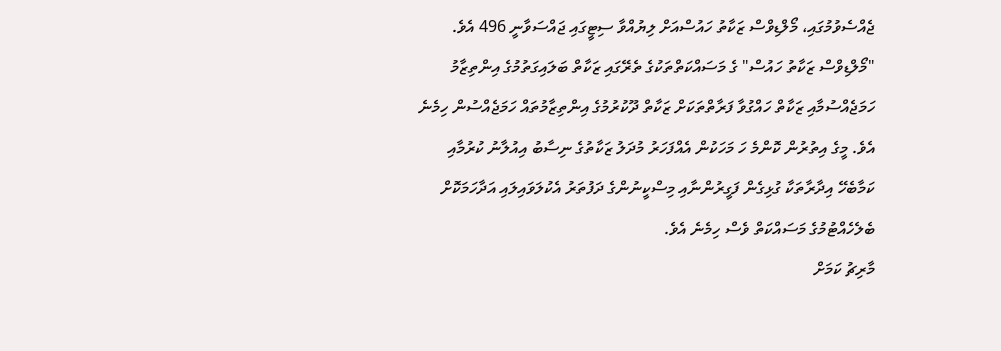ޖެއްސެވުމުގައި، މޯލްޑިވްސް ޒަކާތު ހައުސްއަށް ލިޔުއްވާ ސިޓީގައި ޖައްސަވާނީ 496 އެވެ.
"މޯލްޑިވްސް ޒަކާތު ހައުސް" ގެ މަސައްކަތްތަކުގެ ތެރޭގައި ޒަކާތް ބަލައިގަތުމުގެ އިންތިޒާމު ހަމަޖެއްސުމާއި ޒަކާތް ހައްގުވާ ފަރާތްތަކަށް ޒަކާތް ދޫކުރުމުގެ އިންތިޒާމުތައް ހަމަޖެއްސުން ހިމެނެ އެވެ. މީގެ އިތުރުން ކޮންމެ ހަ މަހަކުން އެއްފަހަރު މުދަލު ޒަކާތުގެ ނިސާބު އިއުލާނު ކުރުމާއި ކަމާބެހޭ އިދާރާތަކާ ގުޅިގެން ފަގީރުންނާއި މިސްކީނުންގެ ދަފުތަރު އެކުލަވައިލައި އަދާހަމަކޮށް ބެލެހެއްޓުމުގެ މަސައްކަތް ވެސް ހިމެނެ އެވެ.
މާރިޗު ކަމަށް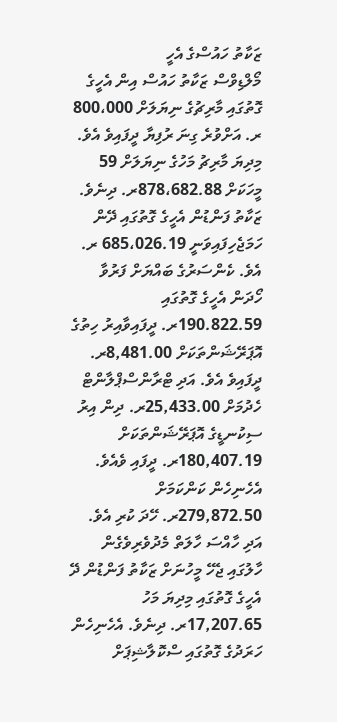ޒަކާތު ހައުސްގެ އެހީ
މޯލްޑިވްސް ޒަކާތު ހައުސް އިން އެހީގެ ގޮތުގައި މާރިޗުގެ ނިޔަލަށް 800،000 ރ. އަށްވުރެ ގިނަ ރުފިޔާ ދީފައިވެ އެވެ. މިދިޔަ މާރިޗު މަހުގެ ނިޔަލަށް 59 މީހަކަށް 878،682.88ރ. ދިނެވެ. ޒަކާތު ފަންޑުން އެހީގެ ގޮތުގައި ދޭން ހަމަޖެހިފައިވަނީ 685،026.19 ރ. އެވެ. ކެންސަރުގެ ބައްޔަށް ފަރުވާ ހޯދަން އެހީގެ ގޮތުގައި 190.822.59ރ. ދީފައިވާއިރު ހިތުގެ އޮޕަރޭޝަންތަކަށް 8,481.00ރ. ދީފައިވެ އެވެ. އަދި ޓްރާންސްޕްލާންޓް ހެދުމަށް 25,433.00ރ. ދިން އިރު ސިކުނޑީގެ އޮޕަރޭޝަންތަކަށް 180,407.19ރ. ދީފައި ވެއެވެ. އެހެނިހެން ކަންކަމަށް 279,872.50ރ. ހޭދަ ކުރި އެވެ. އަދި ހާއްސަ ހާލަތް މެދުވެރިވެގެން ހާލުގައި ޖެހޭ މީހުނަށް ޒަކާތު ފަންޑުން ދޭ އެހީގެ ގޮތުގައި މިދިޔަ މަހު 17,207.65ރ. ދިނެވެ. އެހެނިހެން ހަރަދުގެ ގޮތުގައި ސްކޮލާޝިޕަށް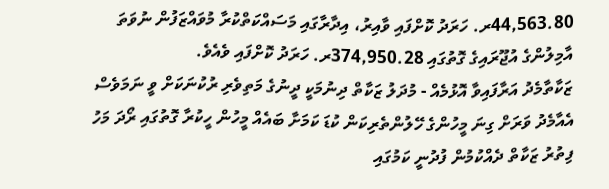44,563.80ރ. ހަރަދު ކޮށްފައި ވާއިރު، އިދާރާގައި މަސައްކަތްކުރާ މުވައްޒަފުން ނުވަތަ އާމިލުންގެ އުޖޫރައިގެ ގޮތުގައި 374,950.28ރ. ހަރަދު ކޮށްފައި ވެއެވެ.
ޒަކާތާމެދު އަރާފައިވާ އޮޅުމެއް - މުދަލު ޒަކާތް ދިނުމަކީ ދީނުގެ މަތިވެރި ރުކުނަކަށް ވީ ނަމަވެސް އެއާމެދު ވަރަށް ގިނަ މީހުންގެ ހޭލުންތެރިކަން ކުޑަ ކަމަށާ ބައެއް މީހުން ހީކުރާ ގޮތުގައި ރޯދަ މަހު ފިތުރު ޒަކާތް ދެއްކުމުން ފުދުނީ ކަމުގައި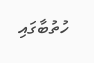ހުތުބާގައި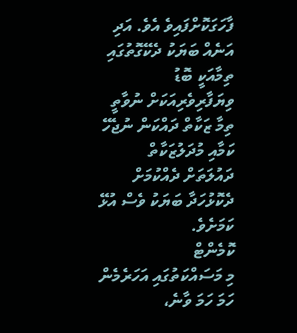ފާހަގަކޮށްފައިވެ އެވެ. އަދި އަނެއް ބަޔަކު ދެކޭގޮތުގައި ތިމާއަކީ ބޮޑު ވިޔަފާރިވެރިއަކަށް ނުވާތީ ތިމާ ޒަކާތް ދައްކަން ނުޖެހޭ ކަމާއި މުދަލުޒަކާތް ދައުލަތަށް ދެއްކުމަށް ދެކޮޅުހަދާ ބަޔަކު ވެސް އުޅޭ ކަމަށެވެ.
ކޮމެންޓް
މި މަސައްކަތުގައި އަހަރެމެން ހަމަ ހަމަ ވާނެ،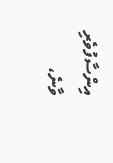އިންސާފުވެރި ވާނެ،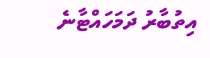އިތުބާރު ދަމަހައްޓާނެ